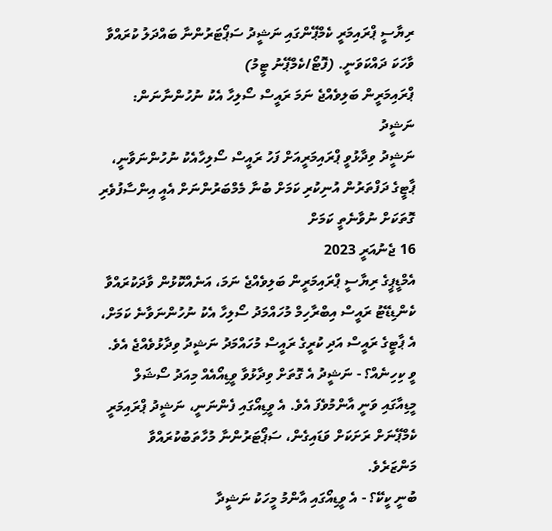ރިޔާސީ ޕްރައިމަރީ ކެމްޕޭންގައި ނަޝީދު ސަޕޯޓަރުންނާ ބައްދަލު ކުރައްވާ ވާހަކަ ދައްކަވަނީ. (ފޮޓޯ/ކެމްޕޭނު ޓީމު)
ޕްރައިމަރީން ބަލިވެއްޖެ ނަމަ ރައީސް ސޯލިހާ އެކު ނުހުންނާނަން: ނަޝީދު
ނަޝީދު ވިދާޅުވީ ޕްރައިމަރީއަށް ފަހު ރައީސް ސޯލިހާއެކު ނުހުންނަވާނީ، ޕާޓީގެ ދަފްތަރުން އުނިކުރި ކަމަށް ބުނާ މެމްބަރުންނަށް އެއީ އިންސާފުވެރި ގޮތަކަށް ނުވާނެތީ ކަމަށް
16 ޖެނުއަރީ 2023
އެމްޑީޕީގެ ރިޔާސީ ޕްރައިމަރީން ބަލިވެއްޖެ ނަމަ، އަނެއްކޮޅުން ވާދަކުރައްވާ ކެންޑިޑޭޓު ރައީސް އިބްރާހިމް މުހައްމަދު ސޯލިހާ އެކު ނުހުންނަވާނެ ކަމަށް، އެ ޕާޓީގެ ރައީސް އަދި ކުރީގެ ރައީސް މުހައްމަދު ނަޝީދު ވިދާޅުވެއްޖެ އެވެ.
ވީ ކިހިނެއް؟ - ނަޝީދު އެ ގޮތަށް ވިދާޅުވާ ވީޑިއޯއެއް މިއަދު ސޯޝަލް މީޑިއާގައި ވަނީ އާންމުވެފަ އެވެ. އެ ވީޑިއޯގައި ފެންނަނީ، ނަޝީދު ޕްރައިމަރީ ކެމްޕޭނަށް ރަށަކަށް ވަޑައިގެން، ސަޕޯޓަރުންނާ މުހާތަބުކުރައްވާ މަންޒަރެވެ.
ބުނީ ކީކޭ؟ - އެ ވީޑިއޯގައި އާންމު މީހަކު ނަޝީދާ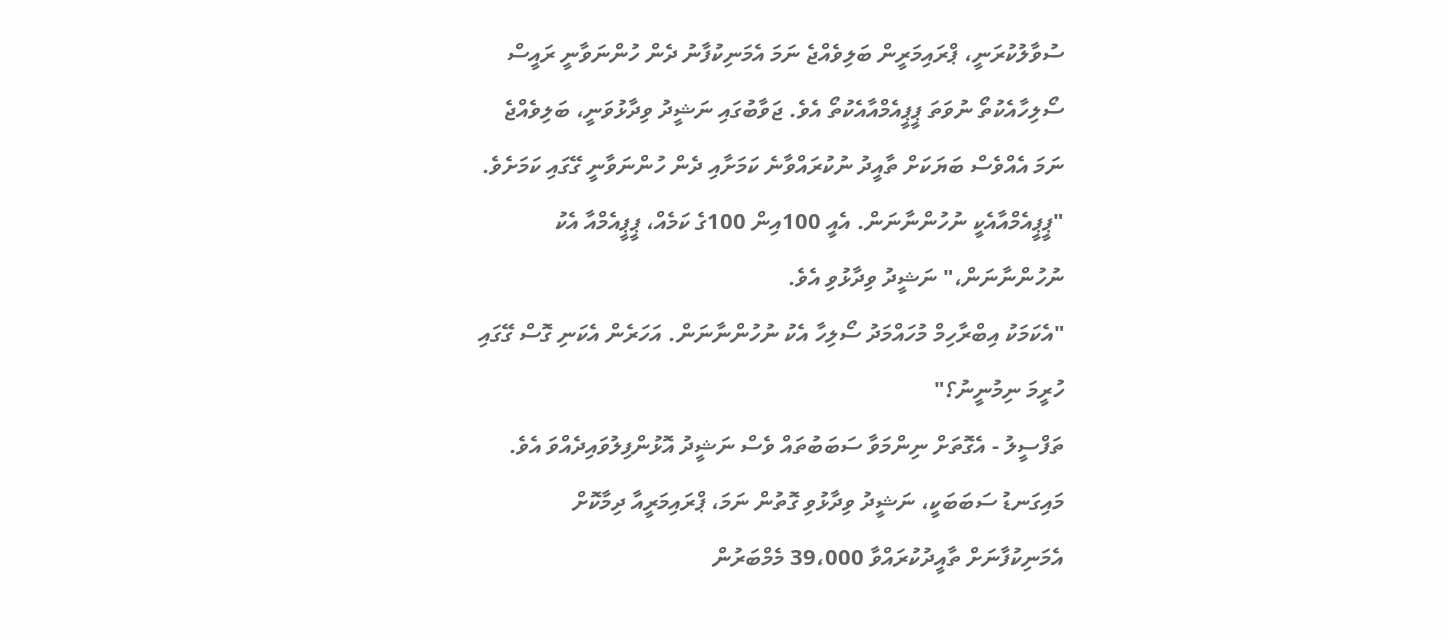ސުވާލުކުރަނީ، ޕްރައިމަރީން ބަލިވެއްޖެ ނަމަ އެމަނިކުފާނު ދެން ހުންނަވާނީ ރައީސް ސޯލިހާއެކުތޯ ނުވަތަ ޕީޕީއެމްއާއެކުތޯ އެވެ. ޖަވާބުގައި ނަޝީދު ވިދާޅުވަނީ، ބަލިވެއްޖެ ނަމަ އެއްވެސް ބަޔަކަށް ތާއީދު ނުކުރައްވާނެ ކަމަށާއި ދެން ހުންނަވާނީ ގޭގައި ކަމަށެވެ.
"ޕީޕީއެމްއާއެކީ ނުހުންނާނަން. އެއީ 100އިން 100ގެ ކަމެއް، ޕީޕީއެމްއާ އެކު ނުހުންނާނަން،" ނަޝީދު ވިދާޅުވި އެވެ.
"އެކަމަކު އިބްރާހިމް މުހައްމަދު ސޯލިހާ އެކު ނުހުންނާނަން. އަހަރެން އެކަނި ގޮސް ގޭގައި ހުރީމަ ނިމުނީނު؟"
ތަފްސީލު - އެގޮތަށް ނިންމަވާ ސަބަބުތައް ވެސް ނަޝީދު އޮޅުންފިލުވައިދެއްވަ އެވެ. މައިގަނޑު ސަބަބަކީ، ނަޝީދު ވިދާޅުވި ގޮތުން ނަމަ، ޕްރައިމަރީއާ ދިމާކޮށް އެމަނިކުފާނަށް ތާއީދުކުރައްވާ 39،000 މެމްބަރުން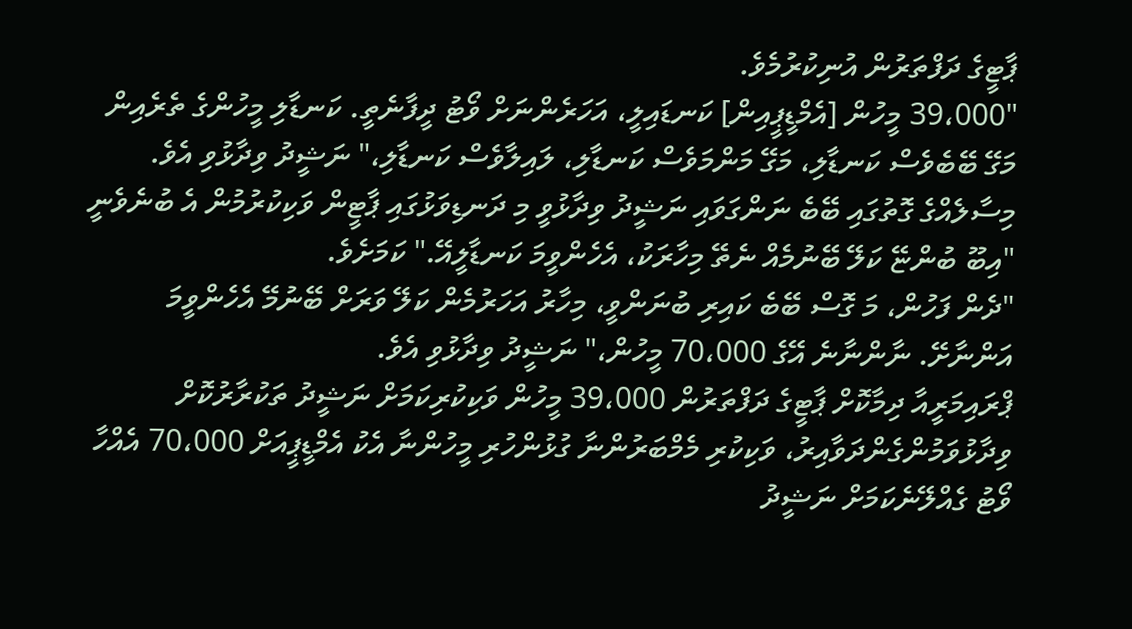ޕާޓީގެ ދަފްތަރުން އުނިކުރުމެވެ.
"39،000 މީހުން [އެމްޑީޕީއިން] ކަނޑައިލީ، އަހަރެންނަށް ވޯޓު ދީފާނެތީ. ކަނޑާލި މީހުންގެ ތެރެއިން މަގޭ ބޭބެވެސް ކަނޑާލި، މަގޭ މަންމަވެސް ކަނޑާލި، ލައިލާވެސް ކަނޑާލި،" ނަޝީދު ވިދާޅުވި އެވެ.
މިސާލެއްގެ ގޮތުގައި ބޭބެ ނަންގަވައި ނަޝީދު ވިދާޅުވީ މި ދަނޑިވަޅުގައި ޕާޓީން ވަކިކުރުމުން އެ ބުނެވެނީ "އިބޫ ބުންޏޭ ކަލޭ ބޭނުމެއް ނެތޭ މިހާރަކު، އެހެންވީމަ ކަނޑާލީއޭ." ކަމަށެވެ.
"ދެން ފަހުން، މަ ގޮސް ބޭބެ ކައިރި ބުނަންވީ، މިހާރު އަހަރުމެން ކަލޭ ވަރަށް ބޭނުމޭ އެހެންވީމަ އަންނާށޭ. ނާންނާނެ އޭގެ 70،000 މީހުން،" ނަޝީދު ވިދާޅުވި އެވެ.
ޕްރައިމަރީއާ ދިމާކޮށް ޕާޓީގެ ދަފްތަރުން 39،000 މީހުން ވަކިކުރިކަމަށް ނަޝީދު ތަކުރާރުކޮށް ވިދާޅުވަމުންގެންދަވާއިރު، ވަކިކުރި މެމްބަރުންނާ ގުޅުންހުރި މީހުންނާ އެކު އެމްޑީޕީއަށް 70،000 އެއްހާ ވޯޓު ގެއްލޭނެކަމަށް ނަޝީދު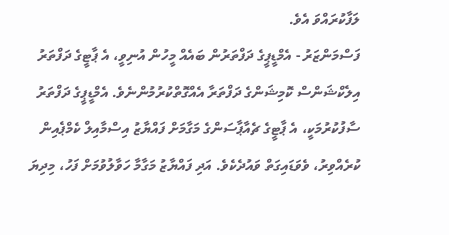ލަފާކުރައްވަ އެވެ.
ފަސްމަންޒަރު - އެމްޑީޕީގެ ދަފްތަރުން ބައެއް މީހުން އުނިވީ، އެ ޕާޓީގެ ދަފްތަރު އިލެކްޝަންސް ކޮމިޝަންގެ ދަފްތަރާ އެއްގޮތްކުރުމުންނެވެ. އެމްޑީޕީގެ ދަފްތަރު ސާފުކުރުމަކީ، އެ ޕާޓީގެ ޗެއާޕާސަންގެ މަގާމަށް ފައްޔާޒު އިސްމާއިލް ކެމްޕެއިން ކުރެއްވިރު، ވެވަޑައިގަތް ވައުދެކެވެ. އަދި ފައްޔާޒު މަގާމާ ހަވާލުވުމަށް ފަހު، މިދިޔަ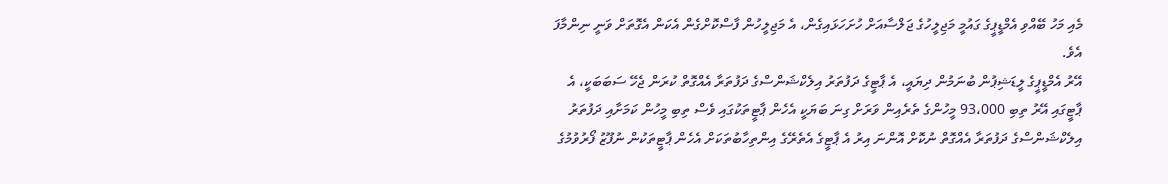މެއި މަހު ބޭއްވި އެމްޑީޕީގެ ގައުމީ މަޖިލީހުގެ ޖަލްސާއަށް ހުށަހަޅައިގެން، އެ މަޖިލީހުން ފާސްކޮށްގެން އެކަން އެގޮތަށް ވަނީ ނިންމާފަ އެވެ.
އޭރު އެމްޑީޕީގެ ލީޑަޝިޕުން ބުނަމުން ދިޔައީ، އެ ޕާޓީގެ ދަފުތަރު އިލެކްޝަންސްގެ ދަފުތަރާ އެއްގޮތް ކުރަން ޖެހޭ ސަބަބަކީ، އެ ޕާޓީގައި އޭރު ތިބި 93،000 މީހުންގެ ތެރެއިން ވަރަށް ގިނަ ބަޔަކީ އެހެން ޕާޓީތަކުގައި ވެސް ތިބި މީހުން ކަމަށާއި ދަފުތަރު އިލެކްޝަންސްގެ ދަފުތަރާ އެއްގޮތް ނުކޮށް އޮންނަ އިރު އެ ޕާޓީގެ އެތެރޭގެ އިންތިހާބުތަކަށް އެހެން ޕާޓީތަކުން ނުފޫޒު ފޯރުވުމުގެ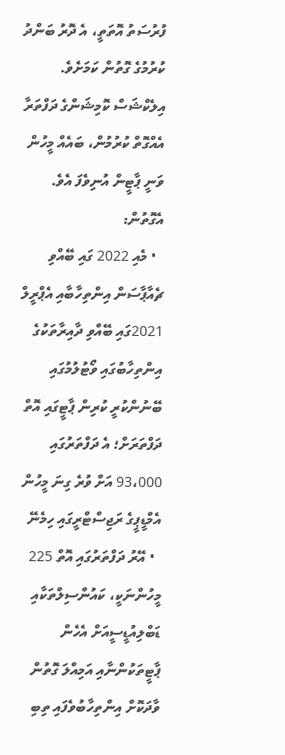ފުރުސަތު އޮތަތީ، އެ ދޮރު ބަންދު ކުރުމުގެ ގޮތުން ކަމަށެވެ.
އިލެކްޝަސް ކޮމިޝަންގެ ދަފްތަރާ އެއްގޮތް ކުރުމުން، ބައެއް މީހުން ވަނީ ޕާޓީން އުނިވެފަ އެވެ. އެގޮތުން:
  • މެއި 2022 ގައި ބޭއްވި ޗެއާޕާސަން އިންތިހާބާއި އެޕްރީލް 2021ގައި ބޭއްވި ދާއިރާތަކުގެ އިންތިހާބުގައި ވޯޓުލުމުގައި ބޭނުންކުރީ ކުރިން ޕާޓީގައި އޮތް ދަފްތަރަށް؛ އެ ދަފްތަރުގައި 93،000 އަށް ވުރެ ގިނަ މީހުން އެމްޑީޕީގެ ރަޖިސްޓްރީގައި ހިމެނޭ
  • އޭރު ދަފްތަރުގައި އޮތް 225 މީހުންނަކީ، ކައުންސިލްތަކާއި ޑަބްލިއުޑީސީއަށް އެހެން ޕާޓީތަކުންނާއި އަމިއްލަ ގޮތުން ވާދަކޮށް އިންތިހާބުވެފައި ތިބި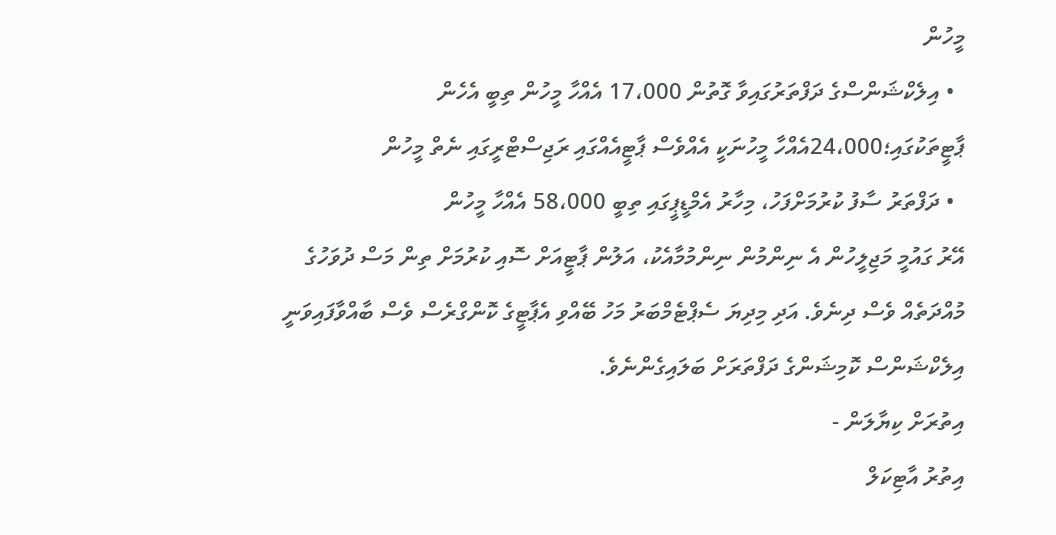މީހުން
  • އިލެކްޝަންސްގެ ދަފްތަރުގައިވާ ގޮތުން 17،000 އެއްހާ މީހުން ތިބީ އެހެން ޕާޓީތަކުގައި؛24،000އެއްހާ މީހުނަކީ އެއްވެސް ޕާޓީއެއްގައި ރަޖިސްޓްރީގައި ނެތް މީހުން
  • ދަފްތަރު ސާފު ކުރުމަށްފަހު، މިހާރު އެމްޑީޕީގައި ތިބީ 58،000 އެއްހާ މީހުން
އޭރު ގައުމީ މަޖިލީހުން އެ ނިންމުން ނިންމުމާއެކު، އަލުން ޕާޓީއަށް ސޮއި ކުރުމަށް ތިން މަސް ދުވަހުގެ މުއްދަތެއް ވެސް ދިނެވެ. އަދި މިދިޔަ ސެޕްޓެމްބަރު މަހު ބޭއްވި އެޕާޓީގެ ކޮންގްރެސް ވެސް ބާއްވާފައިވަނީ އިލެކްޝަންސް ކޮމިޝަންގެ ދަފްތަރަށް ބަލައިގެންނެވެ.
އިތުރަށް ކިޔާލަން -
އިތުރު އާޓިކަލް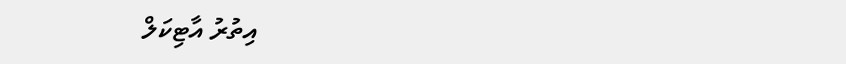އިތުރު އާޓިކަލް